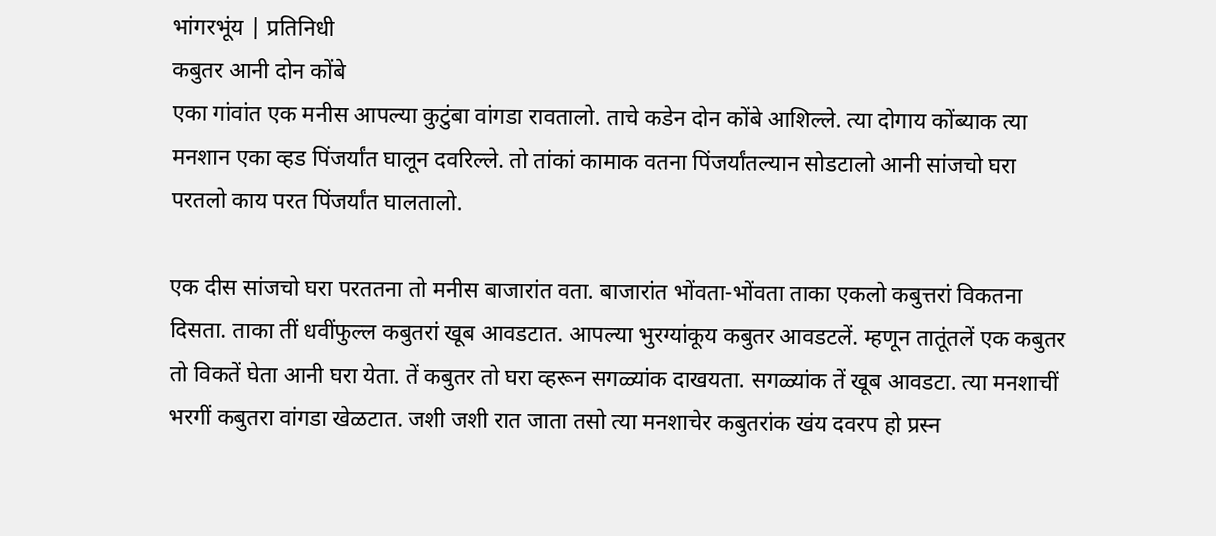भांगरभूंय | प्रतिनिधी
कबुतर आनी दोन कोंबे
एका गांवांत एक मनीस आपल्या कुटुंबा वांगडा रावतालो. ताचे कडेन दोन कोंबे आशिल्ले. त्या दोगाय कोंब्याक त्या मनशान एका व्हड पिंजर्यांत घालून दवरिल्ले. तो तांकां कामाक वतना पिंजर्यांतल्यान सोडटालो आनी सांजचो घरा परतलो काय परत पिंजर्यांत घालतालो.

एक दीस सांजचो घरा परततना तो मनीस बाजारांत वता. बाजारांत भोंवता-भोंवता ताका एकलो कबुत्तरां विकतना दिसता. ताका तीं धवींफुल्ल कबुतरां खूब आवडटात. आपल्या भुरग्यांकूय कबुतर आवडटलें. म्हणून तातूंतलें एक कबुतर तो विकतें घेता आनी घरा येता. तें कबुतर तो घरा व्हरून सगळ्यांक दाखयता. सगळ्यांक तें खूब आवडटा. त्या मनशाचीं भरगीं कबुतरा वांगडा खेळटात. जशी जशी रात जाता तसो त्या मनशाचेर कबुतरांक खंय दवरप हो प्रस्न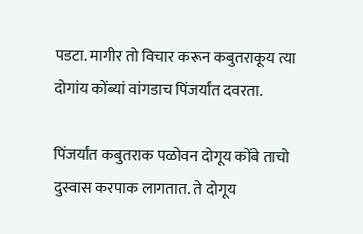पडटा. मागीर तो विचार करून कबुतराकूय त्या दोगांय कोंब्यां वांगडाच पिंजर्यांत दवरता.

पिंजर्यांत कबुतराक पळोवन दोगूय कोंबे ताचो दुस्वास करपाक लागतात. ते दोगूय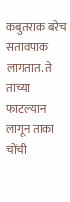कबुतराक बरेच सतावपाक लागतात. ते ताच्या फाटल्यान लागून ताका चोंची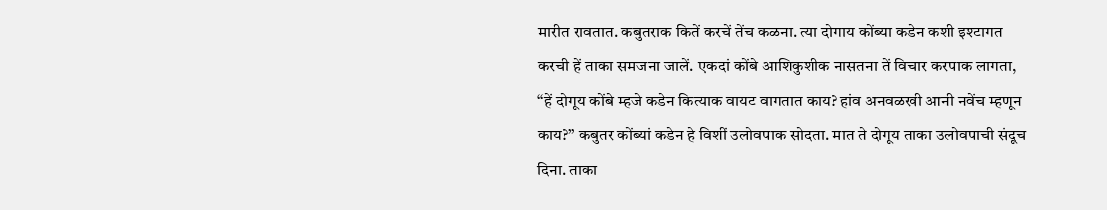मारीत रावतात. कबुतराक कितें करचें तेंच कळना. त्या दोगाय कोंब्या कडेन कशी इश्टागत करची हें ताका समजना जालें. एकदां कोंबे आशिकुशीक नासतना तें विचार करपाक लागता, ‘‘हें दोगूय कोंबे म्हजे कडेन कित्याक वायट वागतात काय? हांव अनवळखी आनी नवेंच म्हणून काय?’’ कबुतर कोंब्यां कडेन हे विशीं उलोवपाक सोदता. मात ते दोगूय ताका उलोवपाची संदूच दिना. ताका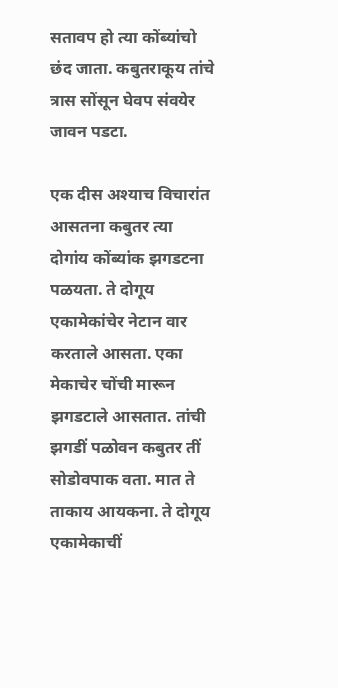सतावप हो त्या कोंब्यांचो छंद जाता. कबुतराकूय तांचे त्रास सोंसून घेवप संवयेर जावन पडटा.

एक दीस अश्याच विचारांत आसतना कबुतर त्या दोगांय कोंब्यांक झगडटना पळयता. ते दोगूय एकामेकांचेर नेटान वार करताले आसता. एका मेकाचेर चोंची मारून झगडटाले आसतात. तांची झगडीं पळोवन कबुतर तीं सोडोवपाक वता. मात ते ताकाय आयकना. ते दोगूय एकामेकाचीं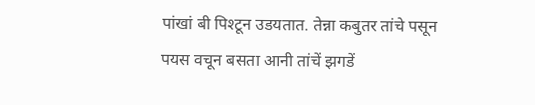पांखां बी पिश्टून उडयतात. तेन्ना कबुतर तांचे पसून पयस वचून बसता आनी तांचें झगडें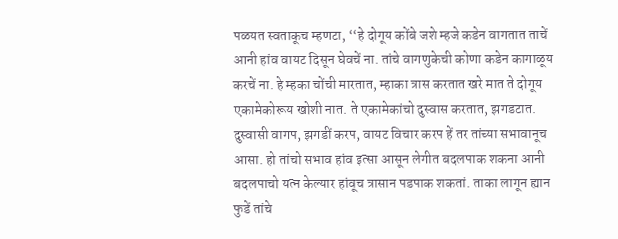पळयत स्वताकूच म्हणटा, ‘‘हे दोगूय कोंबे जशे म्हजे कडेन वागतात ताचें आनी हांव वायट दिसून घेवचें ना. तांचे वागणुकेची कोणा कडेन कागाळूय करचें ना. हे म्हका चोंची मारतात, म्हाका त्रास करतात खरे मात ते दोगूय एकामेकोरूय खोशी नात. ते एकामेकांचो दुस्वास करतात, झगडटात. दुस्वासी वागप, झगडीं करप, वायट विचार करप हें तर तांच्या सभावानूच आसा. हो तांचो सभाव हांव इत्सा आसून लेगीत बदलपाक शकना आनी बदलपाचो यत्न केल्यार हांवूच त्रासान पडपाक शकतां. ताका लागून ह्यान फुडें तांचे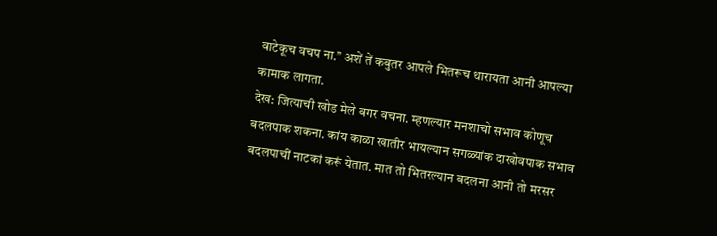वाटेकूच वचप ना.’’ अशें तें कबुतर आपले भितरूच थारायता आनी आपल्या कामाक लागता.
देख: जित्याची खोड मेले बगर वचना. म्हणल्यार मनशाचो सभाव कोणूच बदलपाक शकना. कांय काळा खातीर भायल्यान सगळ्यांक दाखोवपाक सभाव बदलपाचीं नाटकां करूं येतात. मात तो भितरल्यान बदलना आनी तो मरसर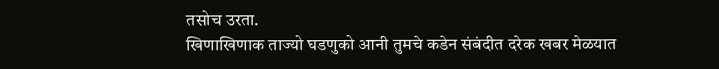तसोच उरता.
खिणाखिणाक ताज्यो घडणुको आनी तुमचे कडेन संबंदीत दरेक खबर मेळयात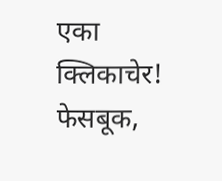एका क्लिकाचेर! फेसबूक,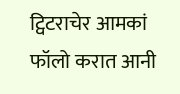ट्विटराचेर आमकां फॉलो करात आनी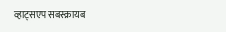व्हाट्सएप सबस्क्रायब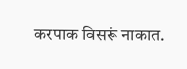करपाक विसरूं नाकात.